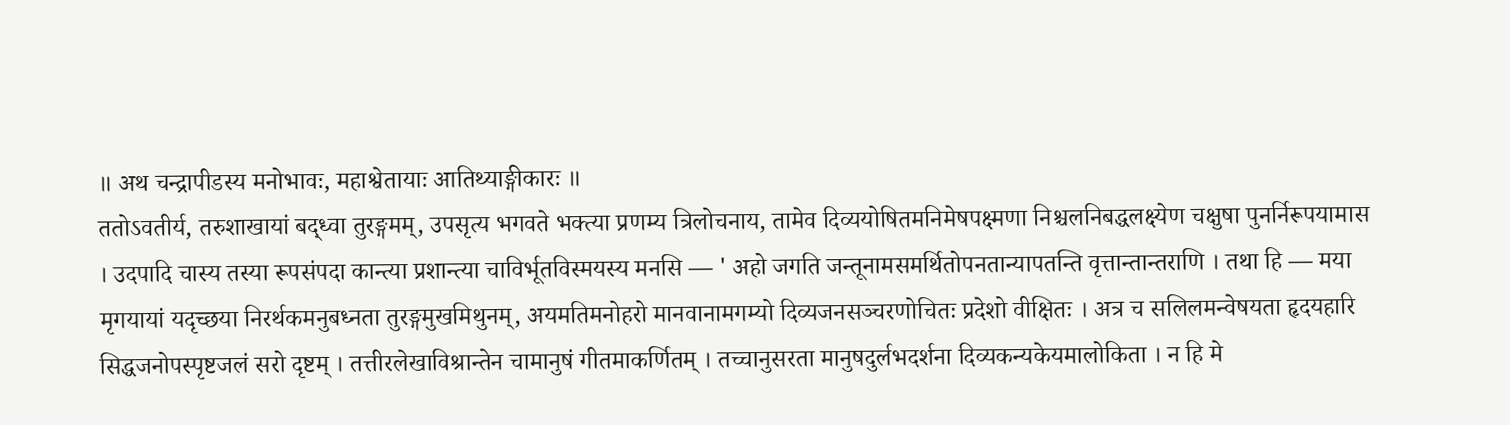॥ अथ चन्द्रापीडस्य मनोभावः, महाश्वेतायाः आतिथ्याङ्गीकारः ॥
ततोऽवतीर्य, तरुशाखायां बद्ध्वा तुरङ्गमम्, उपसृत्य भगवते भक्त्या प्रणम्य त्रिलोचनाय, तामेव दिव्ययोषितमनिमेषपक्ष्मणा निश्चलनिबद्धलक्ष्येण चक्षुषा पुनर्निरूपयामास । उदपादि चास्य तस्या रूपसंपदा कान्त्या प्रशान्त्या चाविर्भूतविस्मयस्य मनसि — ' अहो जगति जन्तूनामसमर्थितोपनतान्यापतन्ति वृत्तान्तान्तराणि । तथा हि — मया मृगयायां यदृच्छया निरर्थकमनुबध्नता तुरङ्गमुखमिथुनम्, अयमतिमनोहरो मानवानामगम्यो दिव्यजनसञ्चरणोचितः प्रदेशो वीक्षितः । अत्र च सलिलमन्वेषयता हृदयहारि सिद्धजनोपस्पृष्टजलं सरो दृष्टम् । तत्तीरलेखाविश्रान्तेन चामानुषं गीतमाकर्णितम् । तच्चानुसरता मानुषदुर्लभदर्शना दिव्यकन्यकेयमालोकिता । न हि मे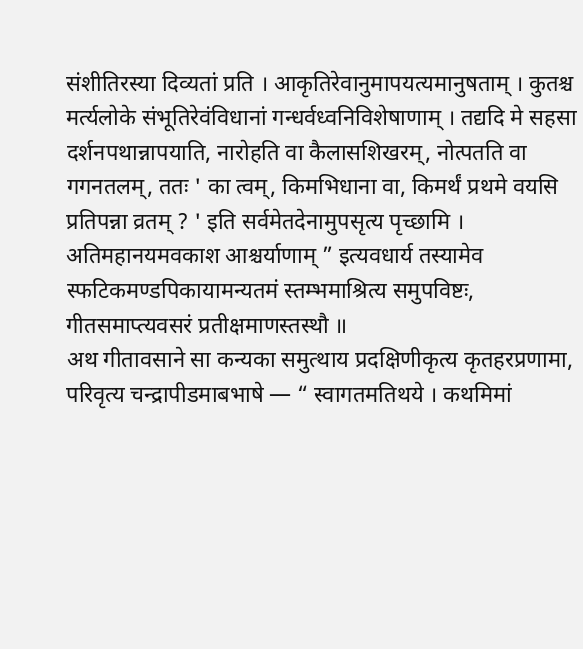संशीतिरस्या दिव्यतां प्रति । आकृतिरेवानुमापयत्यमानुषताम् । कुतश्च मर्त्यलोके संभूतिरेवंविधानां गन्धर्वध्वनिविशेषाणाम् । तद्यदि मे सहसा दर्शनपथान्नापयाति, नारोहति वा कैलासशिखरम्, नोत्पतति वा गगनतलम्, ततः ' का त्वम्, किमभिधाना वा, किमर्थं प्रथमे वयसि प्रतिपन्ना व्रतम् ? ' इति सर्वमेतदेनामुपसृत्य पृच्छामि । अतिमहानयमवकाश आश्चर्याणाम् ” इत्यवधार्य तस्यामेव स्फटिकमण्डपिकायामन्यतमं स्तम्भमाश्रित्य समुपविष्टः, गीतसमाप्त्यवसरं प्रतीक्षमाणस्तस्थौ ॥
अथ गीतावसाने सा कन्यका समुत्थाय प्रदक्षिणीकृत्य कृतहरप्रणामा, परिवृत्य चन्द्रापीडमाबभाषे — “ स्वागतमतिथये । कथमिमां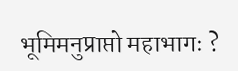भूमिमनुप्राप्तो महाभागः ?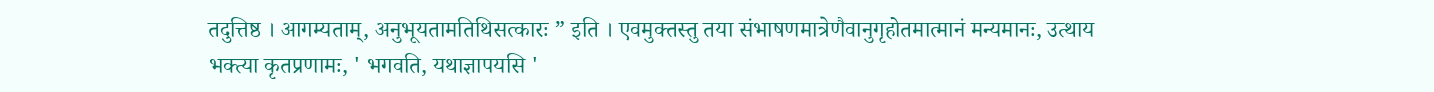तदुत्तिष्ठ । आगम्यताम्, अनुभूयतामतिथिसत्कारः ” इति । एवमुक्तस्तु तया संभाषणमात्रेणैवानुगृहोतमात्मानं मन्यमानः, उत्थाय भक्त्या कृतप्रणामः, ' भगवति, यथाज्ञापयसि '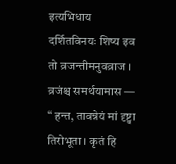इत्यभिधाय दर्शितविनयः शिष्य इव तो व्रजन्तीमनुवव्राज । व्रजंश्च समर्थयामास — “ हन्त, तावन्नेयं मां दृष्ट्वा तिरोभूता । कृतं हि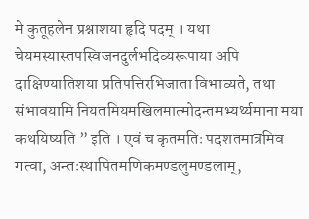मे कुतूहलेन प्रश्नाशया हृदि पदम् । यथा चेयमस्यास्तपस्विजनदुर्लभदिव्यरूपाया अपि दाक्षिण्यातिशया प्रतिपत्तिरभिजाता विभाव्यते, तथा संभावयामि नियतमियमखिलमात्मोदन्तमभ्यर्थ्यमाना मया कथयिष्यति ” इति । एवं च कृतमतिः पदशतमात्रमिव गत्वा, अन्तःस्थापितमणिकमण्डलुमण्डलाम्,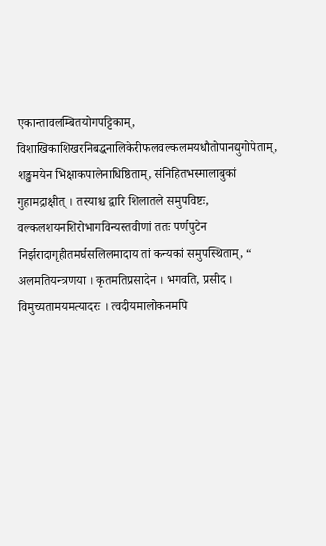एकान्तावलम्बितयोगपट्टिकाम्, विशाखिकाशिखरनिबद्धनालिकेरीफलवल्कलमयधौतोपानद्युगोपेताम्, शङ्खमयेन भिक्षाकपालेनाधिष्ठिताम्, संनिहितभस्मालाबुकां गुहामद्राक्षीत् । तस्याश्च द्वारि शिलातले समुपविष्टः, वल्कलशयनशिरोभागविन्यस्तवीणां ततः पर्णपुटेन निर्झरादागृहीतमर्घसलिलमादाय तां कन्यकां समुपस्थिताम्, “ अलमतियन्त्रणया । कृतमतिप्रसादेन । भगवति, प्रसीद । विमुच्यतामयमत्यादरः । त्वदीयमालोकनमपि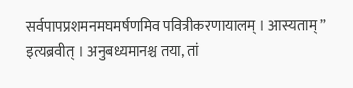सर्वपापप्रशमनमघमर्षणमिव पवित्रीकरणायालम् । आस्यताम् ” इत्यब्रवीत् । अनुबध्यमानश्च तया, तां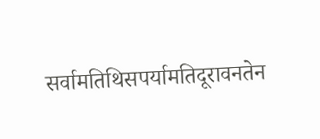सर्वामतिथिसपर्यामतिदूरावनतेन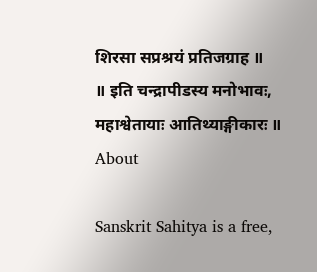शिरसा सप्रश्रयं प्रतिजग्राह ॥
॥ इति चन्द्रापीडस्य मनोभावः, महाश्वेतायाः आतिथ्याङ्गीकारः ॥
About

Sanskrit Sahitya is a free,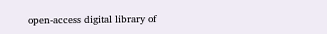open-access digital library of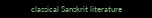classical Sanskrit literature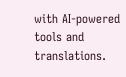with AI-powered tools and translations.